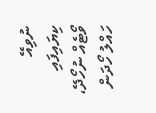ނުވިއޭ ކިޔައިފައި ވޯޓެއް ނުހޯދޭ، ހައްލު ހޯދަން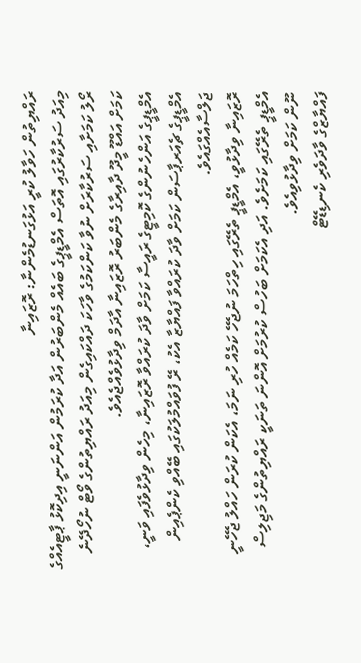ރައްޔިތުން ހަވާލު ކުރީ އަޅުގަނޑުމެންނާ: ރޮޒައިނާ
މިއަދު ސަރުކާރުގައި އޮތަސް އެމްޑީޕީގެ ބައެއް މެންބަރުން އަދާ ކުރަމުން އަންނަނީ އިދިކޮޅު ޕާޓީއެއްގެ ރޯލު ކަމަށާއި ސަރުކާރަށް ނުވާ ކަންކަމުގެ ވާހަކަ ދައްކައިގެން މިއަދު ރައްޔިތުންގެ ވޯޓް ނުހޯދޭނެ ކަމަށް އައްޑޫ މީދޫ ދާއިރާގެ މެންބަރު ރޮޒައިނާ އާދަމް ވިދާޅުވެއްޖެއެވެ.
އެމްޑީޕީގެ އަންހެނުންގެ ކޮމިޓީގެ ރައީސާ ކަމަށް ވާދަ ކުރައްވާ ރޮޒައިނާ، މިހެން ވިދާޅުވެފައި ވަނީ، އެމްޑީޕީގެ ޗެއަރޕާސަން ކަމަށް ވާދަ ކުރައްވާ ފައްޔާޒާ އެކު، ރޭ ފުވައްމުލަކުގައި ބޭއްވި ކެންޕެއިން ޖަލްސާއެއްގައެވެ.
ރޮޒައިނާ ވިދާޅުވީ، އެމްޑީޕީ ތެރޭގައި ހިތްހަމަ ނުޖެހޭ ކަމެއް ހުރި ނަމަ، އެކަން ކުރަން ހައްލު ޖެހޭނީ އެމްޑީޕީ ތެރޭގައި ކަމަށެވެ. އަދި އެކަމަށް ބަހުސް ކުރުމަށް އޮންނަ ތަނަކީ ރައްޔިތުންގެ މަޖިލިސް ނޫން ކަމަށް ވިދާޅުވިއެވެ.
ފައްޔާޒްގެ ވާދަވެރި ކެނޑިޑޭޓް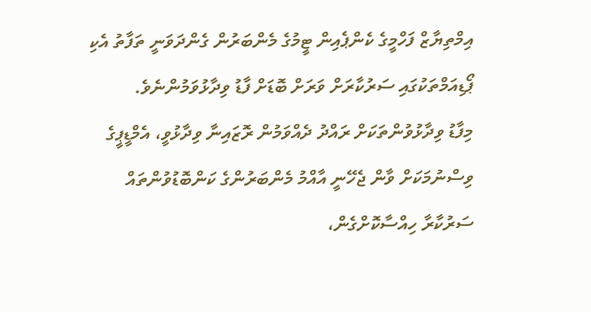އިމްތިޔާޒް ފަހްމީގެ ކެންޕެއިން ޓީމުގެ މެންބަރުން ގެންދަވަނީ ތަފާތު އެކި ޕޯޑިއަމްތަކުގައި ސަރުކާރަށް ވަރަށް ބޮޑަށް ފާޑު ވިދާޅުވަމުންނެވެ.
މިފާޑު ވިދާޅުވުންތަކަށް ރައްދު ދެއްވަމުން ރޮޒައިނާ ވިދާޅުވީ، އެމްޑީޕީގެ ވިސްނުމަކަށް ވާން ޖެހޭނީ އާއްމު މެންބަރުންގެ ކަންބޮޑުވުންތައް ސަރުކާރާ ހިއްސާކޮށްގެން،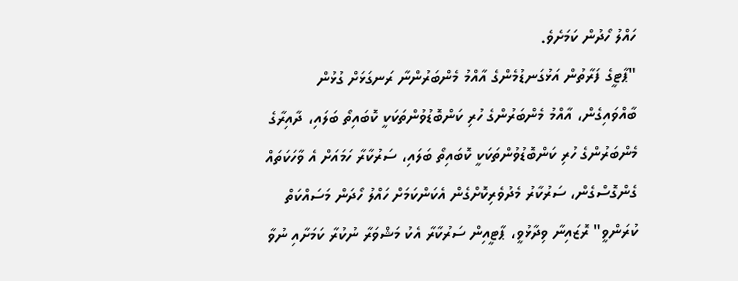ހައްލު ހޯދުން ކަމަށެވެ.
"ޕާޓީގެ ފަރާތުން އަޅުގަނޑުމެންގެ އާއްމު މެންބަރުންނާ ރަނގަޅަށް ގުޅުން ބާއްވައިގެން، އާއްމު މެންބަރުންގެ ހުރި ކަންބޮޑުވުންތަކަކީ ކޮބައިތޯ ބަލައި، ދާއިރާގެ މެންބަރުންގެ ހުރި ކަންބޮޑުވުންތަކަކީ ކޮބައިތޯ ބަލައި، ސަރުކާރާ ހަމައަށް އެ ވާހަކަތައް ގެންގޮސްގެން، ސަރުކާރު މެދުވެރިކޮށްގެން އެކަންކަމަށް ހައްލު ހޯދަން މަސައްކަތް ކުރަންވީ" ރޮޒައިނާ ވިދާޅުވީ، ޕާޓީއިން ސަރުކާރާ އެކު މަޝްވަރާ ނުކުރާ ކަމަށާއި ނުވާ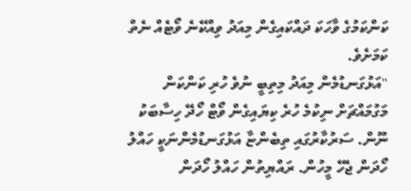ކަންކަމުގެ ވާހަކަ ދައްކައިގެން މިއަދު ވިއްކޭނެ ވޯޓެއް ނެތް ކަމަށެވެ.
"އަޅުގަނޑުމެން މިއަދު މިތިބީ ނުވެ ހުރި ކަންކަން މަގުމައްޗަށް ނިކުމެ ހުރެ ކިޔައިގެން ވޯޓް ހޯދޭ ހިސާބަކު ނޫން. ސަރުކާރުގައި ތިބެންޏާ އަޅުގަނޑުމެންނަކީ ހައްލު ހޯދަން ޖެހޭ މީހުން. ރައްޔިތުން ހައްލު ހޯދަން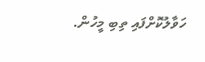ހަވާލުކޮށްފައި ތިބި މީހުން.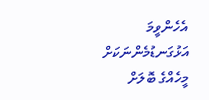އެހެންވީމަ އަޅުގަނޑުމެންނަކަށް މީހެއްގެ ބޮލަށް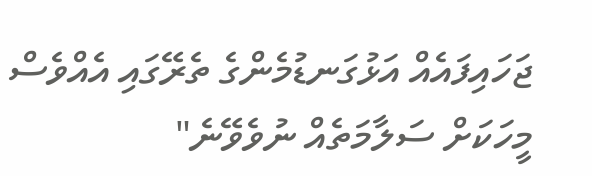ޖަހައިފައެއް އަޅުގަނޑުމެންގެ ތެރޭގައި އެއްވެސް މީހަކަށް ސަލާމަތެއް ނުވެވޭނެ"